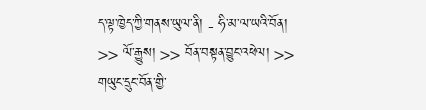ད་ལྟ་ཁྱེད་ཀྱི་གནས་ཡུལ་ནི། - ཧི་མ་ལ་ཡའི་བོན། >> ལོ་རྒྱུས། >> བོན་བསྟན་བྱུང་འཕེལ། >> གཡུང་དྲུང་བོན་གྱི་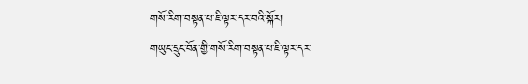གསོ་རིག་བསྟན་པ་ཇི་ལྟར་དར་བའི་སྐོར།
གཡུང་དྲུང་བོན་གྱི་གསོ་རིག་བསྟན་པ་ཇི་ལྟར་དར་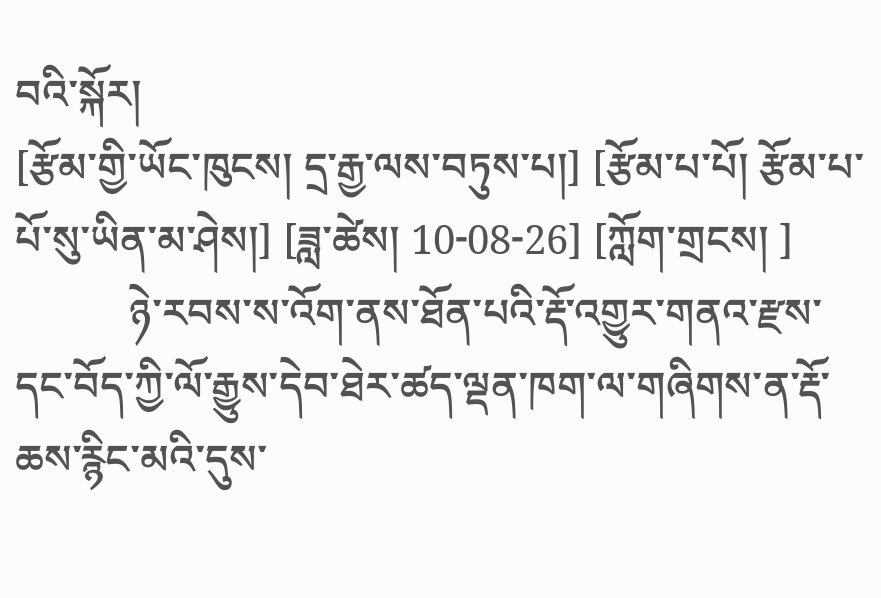བའི་སྐོར།
[རྩོམ་གྱི་ཡོང་ཁུངས། དྲ་རྒྱ་ལས་བཏུས་པ།] [རྩོམ་པ་པོ། རྩོམ་པ་པོ་སུ་ཡིན་མ་ཤེས།] [ཟླ་ཚེས། 10-08-26] [ཀློག་གྲངས། ]
           ཉེ་རབས་ས་འོག་ནས་ཐོན་པའི་རྡོ་འགྱུར་གནའ་རྫས་དང་བོད་ཀྱི་ལོ་རྒྱུས་དེབ་ཐེར་ཚད་ལྡན་ཁག་ལ་གཞིགས་ན་རྡོ་ཆས་རྙིང་མའི་དུས་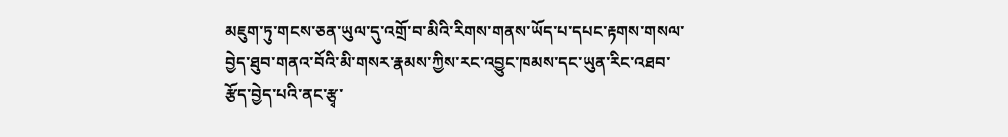མཇུག་ཏུ་གངས་ཅན་ཡུལ་དུ་འགྲོ་བ་མིའི་རིགས་གནས་ཡོད་པ་དཔང་རྟགས་གསལ་བྱེད་ཐུབ་གནའ་བོའི་མི་གསར་རྣམས་ཀྱིས་རང་འབྱུང་ཁམས་དང་ཡུན་རིང་འཐབ་རྩོད་བྱེད་པའི་ནང་རྩྭ་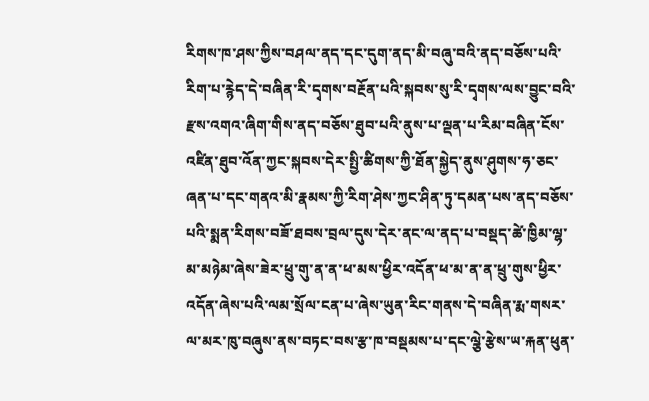རིགས་ཁ་ཤས་ཀྱིས་བཤལ་ནད་དང་དུག་ནད་མི་བཞུ་བའི་ནད་བཅོས་པའི་རིག་པ་རྙེད་དེ་བཞིན་རི་དྭགས་བརྔོན་པའི་སྐབས་སུ་རི་དྭགས་ལས་བྱུང་བའི་རྫས་འགའ་ཞིག་གིས་ནད་བཅོས་ཐུབ་པའི་ནུས་པ་ལྡན་པ་རིམ་བཞིན་ངོས་འཛིན་ཐུབ་འོན་ཀྱང་སྐབས་དེར་སྤྱི་ཚིགས་ཀྱི་ཐོན་སྐྱེད་ནུས་ཤུགས་ཧ་ཅང་ཞན་པ་དང་གནའ་མི་རྣམས་ཀྱི་རིག་ཤེས་ཀྱང་ཤིན་ཏུ་དམན་པས་ནད་བཅོས་པའི་སྨན་རིགས་བཟོ་ཐབས་བྲལ་དུས་དེར་ནང་ལ་ནད་པ་བསྡད་ཚེ་ཁྱིམ་ལྷ་མ་མཉེམ་ཞེས་ཟེར་ཕྲུ་གུ་ན་ན་ཕ་མས་ཕྱིར་འདོན་ཕ་མ་ན་ན་ཕྲུ་གུས་ཕྱིར་འདོན་ཞེས་པའི་ལམ་སྲོལ་ངན་པ་ཞེས་ཡུན་རིང་གནས་དེ་བཞིན་རྨ་གསར་ལ་མར་ཁུ་བཞུས་ནས་བཏང་བས་རྩ་ཁ་བསྡམས་པ་དང་ལྕེ་རྩེས་ཡ་རྐན་ཕུན་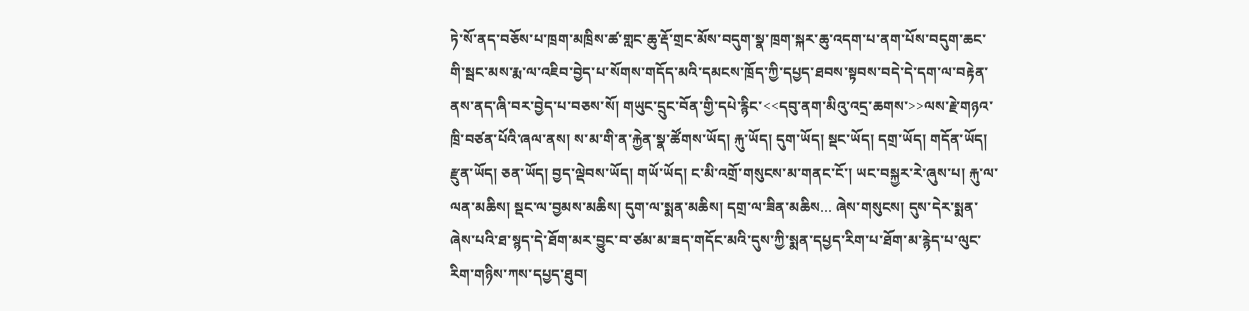ཏེ་སོ་ནད་བཅོས་པ་ཁྲག་མཁྲིས་ཚ་གླང་ཆུ་རྡོ་གྲང་མོས་བདུག་སྣ་ཁྲག་སྐར་ཆུ་འདག་པ་ནག་པོས་བདུག་ཆང་གི་སྦང་མས་རྨ་ལ་འཇིབ་བྱེད་པ་སོགས་གདོད་མའི་དམངས་ཁྲོད་ཀྱི་དཔྱད་ཐབས་སྟབས་བདེ་དེ་དག་ལ་བརྟེན་ནས་ནད་ཞི་བར་བྱེད་པ་བཅས་སོ། གཡུང་དྲུང་བོན་གྱི་དཔེ་རྙིང་<<དབུ་ནག་མིའུ་འདྲ་ཆགས་>>ལས་རྗེ་གཉའ་ཁྲི་བཙན་པོའི་ཞལ་ནས། ས་མ་གི་ན་རྐྱེན་སྣ་ཚོགས་ཡོད། རྐུ་ཡོད། དུག་ཡོད། སྡང་ཡོད། དགྲ་ཡོད། གདོན་ཡོད། རྫུན་ཡོད། ཅན་ཡོད། བྱད་ལྡེབས་ཡོད། གཡོ་ཡོད། ང་མི་འགྲོ་གསུངས་མ་གནང་ངོ་། ཡང་བསྐྱར་རེ་ཞུས་པ། རྐུ་ལ་ལན་མཆིས། སྡང་ལ་བྱམས་མཆིས། དུག་ལ་སྨན་མཆིས། དགྲ་ལ་ཟིན་མཆིས… ཞེས་གསུངས། དུས་དེར་སྨན་ཞེས་པའི་ཐ་སྙད་དེ་ཐོག་མར་བྱུང་བ་ཙམ་མ་ཟད་གདོང་མའི་དུས་ཀྱི་སྨན་དཔྱད་རིག་པ་ཐོག་མ་རྙེད་པ་ལུང་རིག་གཉིས་ཀས་དཔྱད་ཐུབ།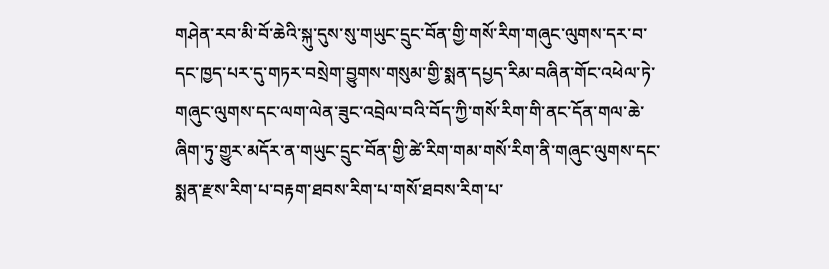གཤེན་རབ་མི་བོ་ཆེའི་སྐུ་དུས་སུ་གཡུང་དྲུང་བོན་གྱི་གསོ་རིག་གཞུང་ལུགས་དར་བ་དང་ཁྱད་པར་དུ་གཏར་བསྲེག་བྱུགས་གསུམ་གྱི་སྨན་དཔྱད་རིམ་བཞིན་གོང་འཕེལ་ཏེ་གཞུང་ལུགས་དང་ལག་ལེན་ཟུང་འབྲེལ་བའི་བོད་ཀྱི་གསོ་རིག་གི་ནང་དོན་གལ་ཆེ་ཞིག་ཏུ་གྱུར་མདོར་ན་གཡུང་དྲུང་བོན་གྱི་ཚེ་རིག་གམ་གསོ་རིག་ནི་གཞུང་ལུགས་དང་སྨན་རྫས་རིག་པ་བརྟག་ཐབས་རིག་པ་གསོ་ཐབས་རིག་པ་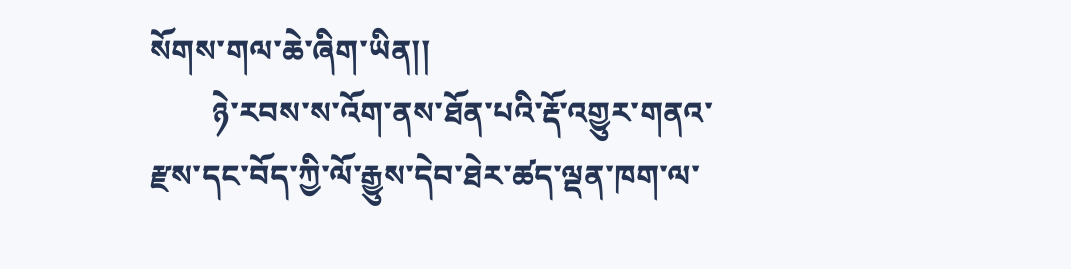སོགས་གལ་ཆེ་ཞིག་ཡིན།།
        ཉེ་རབས་ས་འོག་ནས་ཐོན་པའི་རྡོ་འགྱུར་གནའ་རྫས་དང་བོད་ཀྱི་ལོ་རྒྱུས་དེབ་ཐེར་ཚད་ལྡན་ཁག་ལ་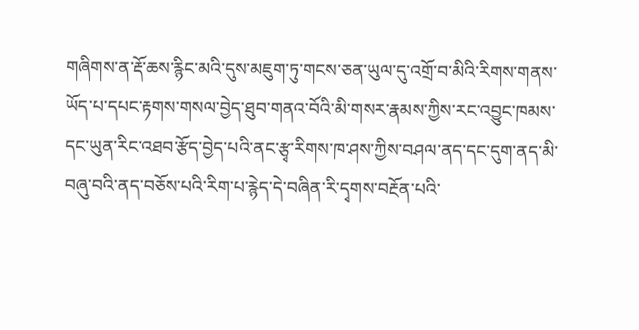གཞིགས་ན་རྡོ་ཆས་རྙིང་མའི་དུས་མཇུག་ཏུ་གངས་ཅན་ཡུལ་དུ་འགྲོ་བ་མིའི་རིགས་གནས་ཡོད་པ་དཔང་རྟགས་གསལ་བྱེད་ཐུབ་གནའ་བོའི་མི་གསར་རྣམས་ཀྱིས་རང་འབྱུང་ཁམས་དང་ཡུན་རིང་འཐབ་རྩོད་བྱེད་པའི་ནང་རྩྭ་རིགས་ཁ་ཤས་ཀྱིས་བཤལ་ནད་དང་དུག་ནད་མི་བཞུ་བའི་ནད་བཅོས་པའི་རིག་པ་རྙེད་དེ་བཞིན་རི་དྭགས་བརྔོན་པའི་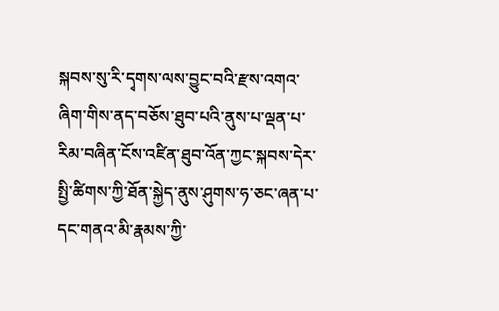སྐབས་སུ་རི་དྭགས་ལས་བྱུང་བའི་རྫས་འགའ་ཞིག་གིས་ནད་བཅོས་ཐུབ་པའི་ནུས་པ་ལྡན་པ་རིམ་བཞིན་ངོས་འཛིན་ཐུབ་འོན་ཀྱང་སྐབས་དེར་སྤྱི་ཚིགས་ཀྱི་ཐོན་སྐྱེད་ནུས་ཤུགས་ཧ་ཅང་ཞན་པ་དང་གནའ་མི་རྣམས་ཀྱི་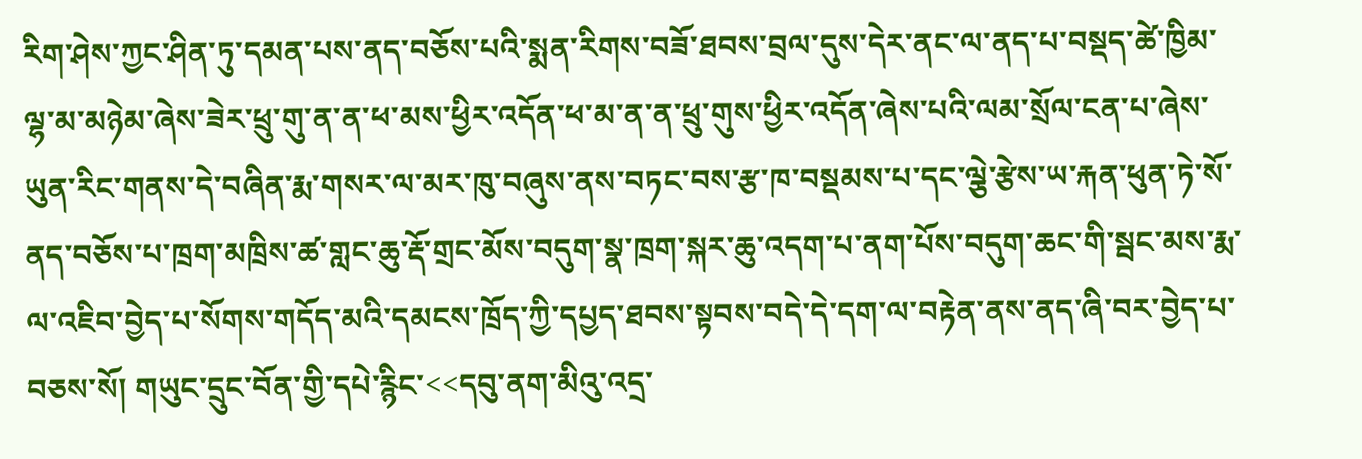རིག་ཤེས་ཀྱང་ཤིན་ཏུ་དམན་པས་ནད་བཅོས་པའི་སྨན་རིགས་བཟོ་ཐབས་བྲལ་དུས་དེར་ནང་ལ་ནད་པ་བསྡད་ཚེ་ཁྱིམ་ལྷ་མ་མཉེམ་ཞེས་ཟེར་ཕྲུ་གུ་ན་ན་ཕ་མས་ཕྱིར་འདོན་ཕ་མ་ན་ན་ཕྲུ་གུས་ཕྱིར་འདོན་ཞེས་པའི་ལམ་སྲོལ་ངན་པ་ཞེས་ཡུན་རིང་གནས་དེ་བཞིན་རྨ་གསར་ལ་མར་ཁུ་བཞུས་ནས་བཏང་བས་རྩ་ཁ་བསྡམས་པ་དང་ལྕེ་རྩེས་ཡ་རྐན་ཕུན་ཏེ་སོ་ནད་བཅོས་པ་ཁྲག་མཁྲིས་ཚ་གླང་ཆུ་རྡོ་གྲང་མོས་བདུག་སྣ་ཁྲག་སྐར་ཆུ་འདག་པ་ནག་པོས་བདུག་ཆང་གི་སྦང་མས་རྨ་ལ་འཇིབ་བྱེད་པ་སོགས་གདོད་མའི་དམངས་ཁྲོད་ཀྱི་དཔྱད་ཐབས་སྟབས་བདེ་དེ་དག་ལ་བརྟེན་ནས་ནད་ཞི་བར་བྱེད་པ་བཅས་སོ། གཡུང་དྲུང་བོན་གྱི་དཔེ་རྙིང་<<དབུ་ནག་མིའུ་འདྲ་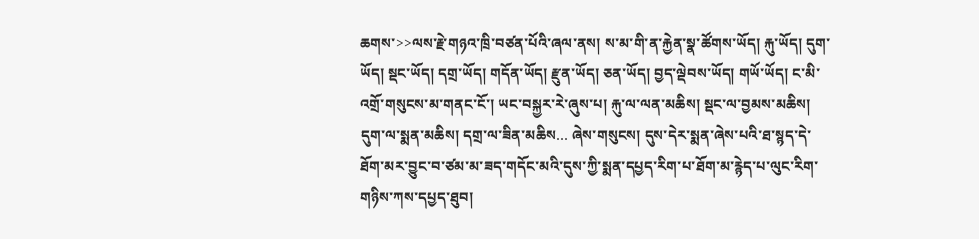ཆགས་>>ལས་རྗེ་གཉའ་ཁྲི་བཙན་པོའི་ཞལ་ནས། ས་མ་གི་ན་རྐྱེན་སྣ་ཚོགས་ཡོད། རྐུ་ཡོད། དུག་ཡོད། སྡང་ཡོད། དགྲ་ཡོད། གདོན་ཡོད། རྫུན་ཡོད། ཅན་ཡོད། བྱད་ལྡེབས་ཡོད། གཡོ་ཡོད། ང་མི་འགྲོ་གསུངས་མ་གནང་ངོ་། ཡང་བསྐྱར་རེ་ཞུས་པ། རྐུ་ལ་ལན་མཆིས། སྡང་ལ་བྱམས་མཆིས། དུག་ལ་སྨན་མཆིས། དགྲ་ལ་ཟིན་མཆིས… ཞེས་གསུངས། དུས་དེར་སྨན་ཞེས་པའི་ཐ་སྙད་དེ་ཐོག་མར་བྱུང་བ་ཙམ་མ་ཟད་གདོང་མའི་དུས་ཀྱི་སྨན་དཔྱད་རིག་པ་ཐོག་མ་རྙེད་པ་ལུང་རིག་གཉིས་ཀས་དཔྱད་ཐུབ།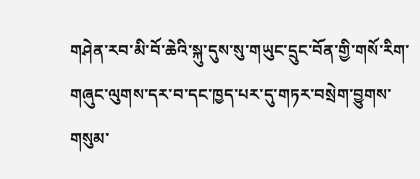གཤེན་རབ་མི་བོ་ཆེའི་སྐུ་དུས་སུ་གཡུང་དྲུང་བོན་གྱི་གསོ་རིག་གཞུང་ལུགས་དར་བ་དང་ཁྱད་པར་དུ་གཏར་བསྲེག་བྱུགས་གསུམ་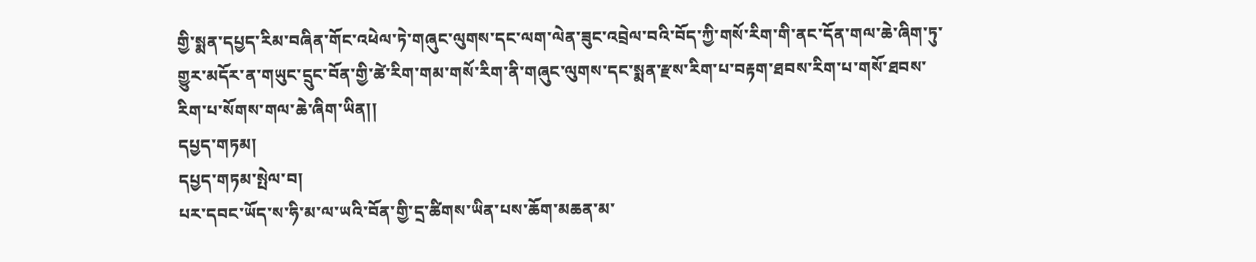གྱི་སྨན་དཔྱད་རིམ་བཞིན་གོང་འཕེལ་ཏེ་གཞུང་ལུགས་དང་ལག་ལེན་ཟུང་འབྲེལ་བའི་བོད་ཀྱི་གསོ་རིག་གི་ནང་དོན་གལ་ཆེ་ཞིག་ཏུ་གྱུར་མདོར་ན་གཡུང་དྲུང་བོན་གྱི་ཚེ་རིག་གམ་གསོ་རིག་ནི་གཞུང་ལུགས་དང་སྨན་རྫས་རིག་པ་བརྟག་ཐབས་རིག་པ་གསོ་ཐབས་རིག་པ་སོགས་གལ་ཆེ་ཞིག་ཡིན།།
དཔྱད་གཏམ།
དཔྱད་གཏམ་སྤེལ་བ།
པར་དབང་ཡོད་ས་ཧི་མ་ལ་ཡའི་བོན་གྱི་དྲ་ཚིགས་ཡིན་པས་ཆོག་མཆན་མ་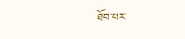ཐོབ་པར་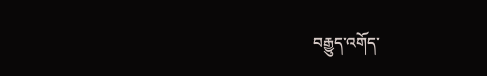བརྒྱུད་འགོད་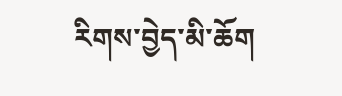རིགས་བྱེད་མི་ཆོག